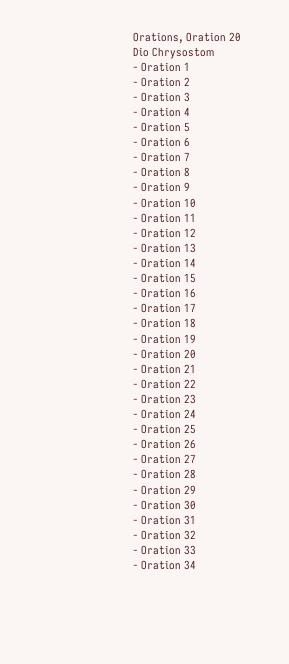Orations, Oration 20
Dio Chrysostom
- Oration 1
- Oration 2
- Oration 3
- Oration 4
- Oration 5
- Oration 6
- Oration 7
- Oration 8
- Oration 9
- Oration 10
- Oration 11
- Oration 12
- Oration 13
- Oration 14
- Oration 15
- Oration 16
- Oration 17
- Oration 18
- Oration 19
- Oration 20
- Oration 21
- Oration 22
- Oration 23
- Oration 24
- Oration 25
- Oration 26
- Oration 27
- Oration 28
- Oration 29
- Oration 30
- Oration 31
- Oration 32
- Oration 33
- Oration 34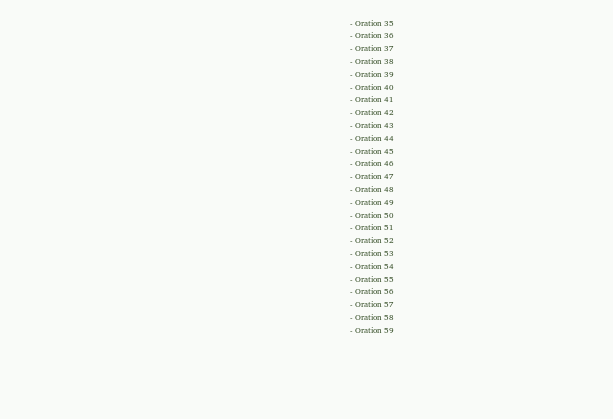- Oration 35
- Oration 36
- Oration 37
- Oration 38
- Oration 39
- Oration 40
- Oration 41
- Oration 42
- Oration 43
- Oration 44
- Oration 45
- Oration 46
- Oration 47
- Oration 48
- Oration 49
- Oration 50
- Oration 51
- Oration 52
- Oration 53
- Oration 54
- Oration 55
- Oration 56
- Oration 57
- Oration 58
- Oration 59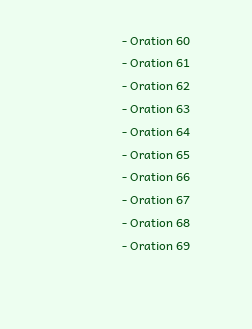- Oration 60
- Oration 61
- Oration 62
- Oration 63
- Oration 64
- Oration 65
- Oration 66
- Oration 67
- Oration 68
- Oration 69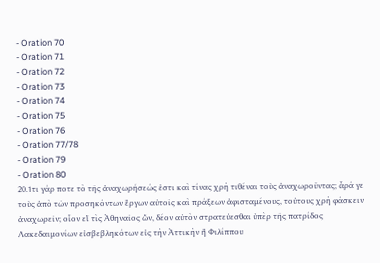- Oration 70
- Oration 71
- Oration 72
- Oration 73
- Oration 74
- Oration 75
- Oration 76
- Oration 77/78
- Oration 79
- Oration 80
20.1τι γάρ ποτε τὸ τῆς ἀναχωρήσεώς ἐστι καὶ τίνας χρὴ τιθέναι τοὺς ἀναχωροῦντας; ἆρά γε τοὺς ἀπὸ τῶν προσηκόντων ἔργων αὐτοῖς καὶ πράξεων ἀφισταμένους, τούτους χρὴ φάσκειν ἀναχωρεῖν; οἷον εἴ τὶς Ἀθηναῖος ὤν, δέον αὐτὸν στρατεύεσθαι ὑπὲρ τῆς πατρίδος Λακεδαιμονίων εἰσβεβληκότων εἰς τὴν Ἀττικὴν ἢ Φιλίππου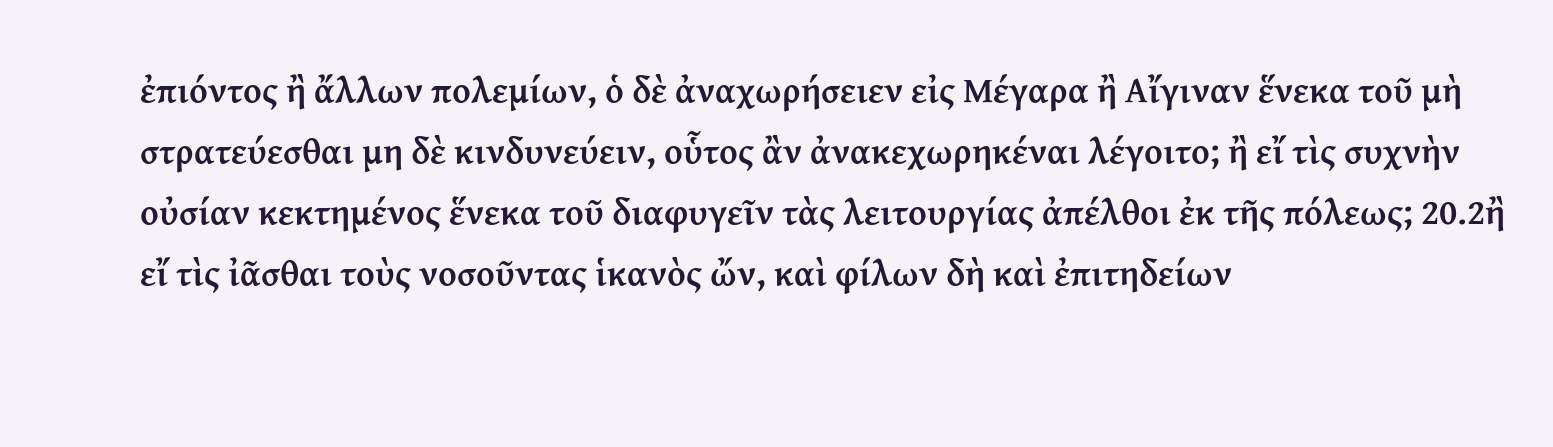ἐπιόντος ἢ ἄλλων πολεμίων, ὁ δὲ ἀναχωρήσειεν εἰς Μέγαρα ἢ Αἴγιναν ἕνεκα τοῦ μὴ στρατεύεσθαι μη δὲ κινδυνεύειν, οὗτος ἂν ἀνακεχωρηκέναι λέγοιτο; ἢ εἴ τὶς συχνὴν οὐσίαν κεκτημένος ἕνεκα τοῦ διαφυγεῖν τὰς λειτουργίας ἀπέλθοι ἐκ τῆς πόλεως; 20.2ἢ εἴ τὶς ἰᾶσθαι τοὺς νοσοῦντας ἱκανὸς ὤν, καὶ φίλων δὴ καὶ ἐπιτηδείων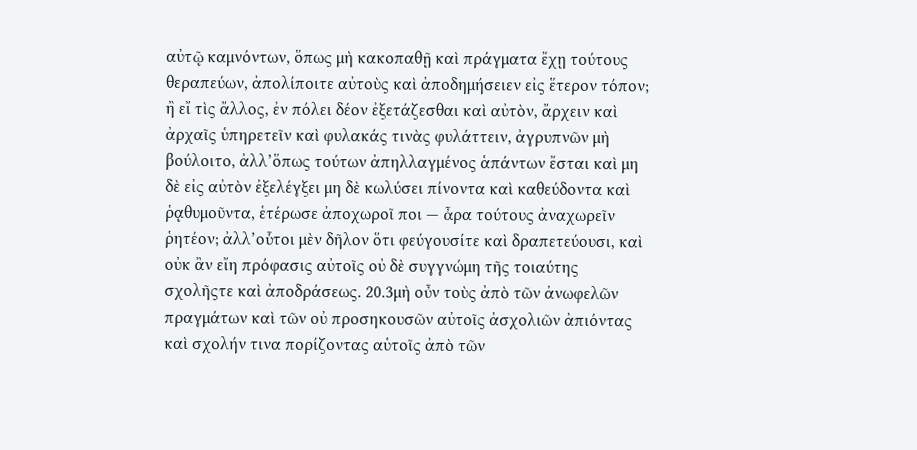αὐτῷ καμνόντων, ὅπως μὴ κακοπαθῇ καὶ πράγματα ἔχῃ τούτους θεραπεύων, ἀπολίποιτε αὐτοὺς καὶ ἀποδημήσειεν εἰς ἕτερον τόπον; ἢ εἴ τὶς ἄλλος, ἐν πόλει δέον ἐξετάζεσθαι καὶ αὐτὸν, ἄρχειν καὶ ἀρχαῖς ὑπηρετεῖν καὶ φυλακάς τινὰς φυλάττειν, ἀγρυπνῶν μὴ βούλοιτο, ἀλλ’ὅπως τούτων ἀπηλλαγμένος ἁπάντων ἔσται καὶ μη δὲ εἰς αὐτὸν ἐξελέγξει μη δὲ κωλύσει πίνοντα καὶ καθεύδοντα καὶ ῥᾳθυμοῦντα, ἑτέρωσε ἀποχωροῖ ποι — ἆρα τούτους ἀναχωρεῖν ῥητέον; ἀλλ’οὗτοι μὲν δῆλον ὅτι φεύγουσίτε καὶ δραπετεύουσι, καὶ οὐκ ἂν εἴη πρόφασις αὐτοῖς οὐ δὲ συγγνώμη τῆς τοιαύτης σχολῆςτε καὶ ἀποδράσεως. 20.3μὴ οὖν τοὺς ἀπὸ τῶν ἀνωφελῶν πραγμάτων καὶ τῶν οὐ προσηκουσῶν αὐτοῖς ἀσχολιῶν ἀπιόντας καὶ σχολήν τινα πορίζοντας αὑτοῖς ἀπὸ τῶν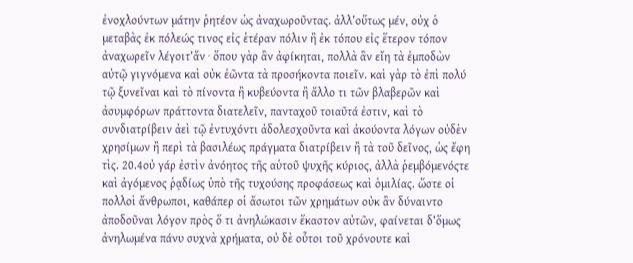ἐνοχλούντων μάτην ῥητέον ὡς ἀναχωροῦντας. ἀλλ’οὕτως μέν, οὐχ ὁ μεταβὰς ἐκ πόλεώς τινος εἰς ἑτέραν πόλιν ἢ ἐκ τόπου εἰς ἕτερον τόπον ἀναχωρεῖν λέγοιτ’ἄν · ὅπου γὰρ ἂν ἀφίκηται, πολλὰ ἂν εἴη τὰ ἐμποδὼν αὐτῷ γιγνόμενα καὶ οὐκ ἐῶντα τὰ προσήκοντα ποιεῖν. καὶ γὰρ τὸ ἐπὶ πολύ τῷ ξυνεῖναι καὶ τὸ πίνοντα ἢ κυβεύοντα ἢ ἄλλο τι τῶν βλαβερῶν καὶ ἀσυμφόρων πράττοντα διατελεῖν, πανταχοῦ τοιαῦτά ἐστιν, καὶ τὸ συνδιατρίβειν ἀεὶ τῷ ἐντυχόντι ἀδολεσχοῦντα καὶ ἀκούοντα λόγων οὐδὲν χρησίμων ἢ περὶ τὰ βασιλέως πράγματα διατρίβειν ἢ τὰ τοῦ δεῖνος, ὡς ἔφη τὶς. 20.4οὐ γάρ ἐστὶν ἀνόητος τῆς αὑτοῦ ψυχῆς κύριος, ἀλλὰ ῥεμβόμενόςτε καὶ ἀγόμενος ῥᾳδίως ὑπὸ τῆς τυχούσης προφάσεως καὶ ὁμιλίας. ὥστε οἱ πολλοὶ ἄνθρωποι, καθάπερ οἱ ἄσωτοι τῶν χρημάτων οὐκ ἂν δύναιντο ἀποδοῦναι λόγον πρὸς ὅ τι ἀνηλώκασιν ἕκαστον αὐτῶν, φαίνεται δ’ὅμως ἀνηλωμένα πάνυ συχνὰ χρήματα, οὐ δὲ οὗτοι τοῦ χρόνουτε καὶ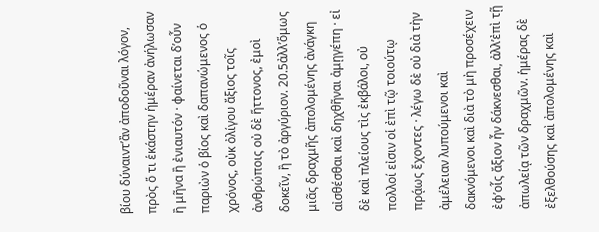βίου δύναιντ’ἂν ἀποδοῦναι λόγον, πρὸς ὅ τι ἑκάστην ἡμέραν ἀνήλωσαν ἢ μῆνα ἢ ἐνιαυτόν · φαίνεται δ’οὖν παριὼν ὁ βίος καὶ δαπανώμενος ὁ χρόνος, οὐκ ὀλίγου ἄξιος τοῖς ἀνθρώποις οὐ δὲ ἥττονος, ἐμοὶ δοκεῖν, ἢ τὸ ἀργύριον. 20.5ἀλλ’ὅμως μιᾶς δραχμῆς ἀπολομένης ἀνάγκη αἰσθέσθαι καὶ δηχθῆναι ἀμῃγέπη · εἰ δὲ καὶ πλείους τὶς ἐκβάλοι, οὐ πολλοί εἰσιν οἱ ἐπὶ τῷ τοιούτῳ πρᾴως ἔχοντες · λέγω δὲ οὐ διὰ τὴν ἀμέλειαν λυπούμενοι καὶ δακνόμενοι καὶ διὰ τὸ μὴ προσέχειν ἐφ’οἷς ἄξιον ἦν δάκνεσθαι, ἀλλ’ἐπὶ τῇ ἀπωλείᾳ τῶν δραχμῶν. ἡμέρας δὲ ἐξελθούσης καὶ ἀπολομένης καὶ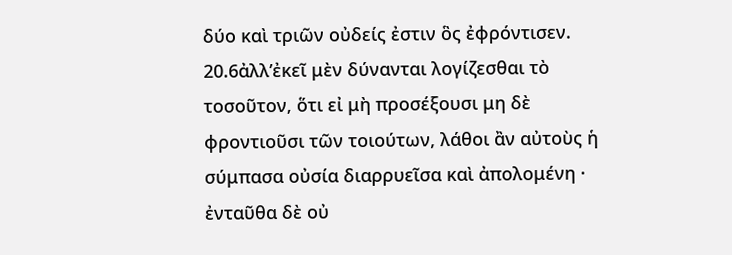δύο καὶ τριῶν οὐδείς ἐστιν ὃς ἐφρόντισεν. 20.6ἀλλ’ἐκεῖ μὲν δύνανται λογίζεσθαι τὸ τοσοῦτον, ὅτι εἰ μὴ προσέξουσι μη δὲ φροντιοῦσι τῶν τοιούτων, λάθοι ἂν αὐτοὺς ἡ σύμπασα οὐσία διαρρυεῖσα καὶ ἀπολομένη · ἐνταῦθα δὲ οὐ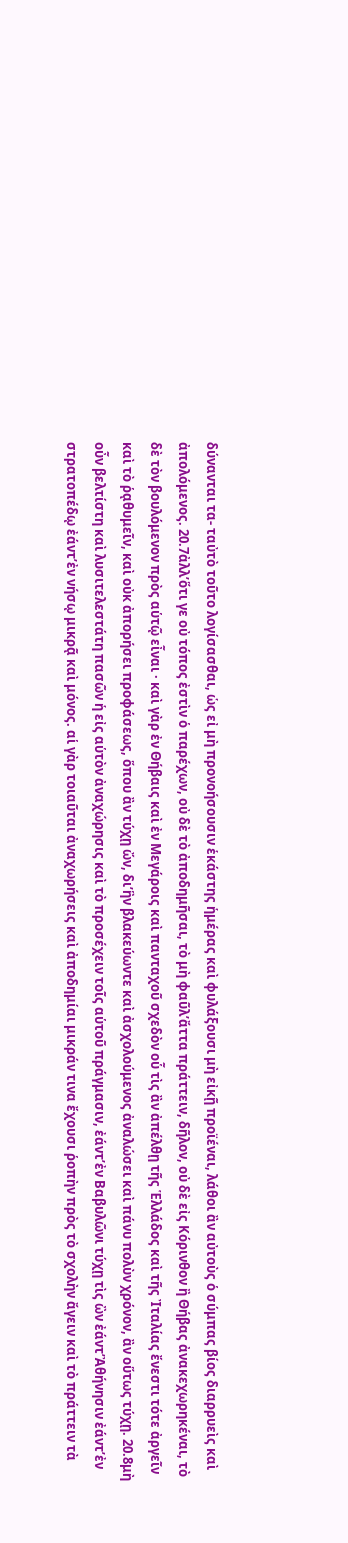δύνανται τα- ταὐτὸ τοῦτο λογίσασθαι, ὡς εἰ μὴ προνοήσουσιν ἑκάστης ἡμέρας καὶ φυλάξουσι μὴ εἰκῇ προϊέναι, λάθοι ἂν αὐτοὺς ὁ σύμπας βίος διαρρυεὶς καὶ ἀπολόμενος. 20.7ἀλλ’ὅτι γε οὐ τόπος ἐστὶν ὁ παρέχων, οὐ δὲ τὸ ἀποδημῆσαι, τὸ μὴ φαῦλ’ἄττα πράττειν, δῆλον, οὐ δὲ εἰς Κόρινθον ἢ Θήβας ἀνακεχωρηκέναι, τὸ δὲ τὸν βουλόμενον πρὸς αὑτῷ εἶναι · καὶ γὰρ ἐν Θήβαις καὶ ἐν Μεγάροις καὶ πανταχοῦ σχεδὸν οὗ τὶς ἂν ἀπέλθῃ τῆς Ἑλλάδος καὶ τῆς Ἰταλίας ἔνεστι τότε ἀργεῖν καὶ τὸ ῥᾳθυμεῖν, καὶ οὐκ ἀπορήσει προφάσεως, ὅπου ἂν τύχῃ ὤν, δι’ἣν βλακεύωντε καὶ ἀσχολούμενος ἀναλώσει καὶ πάνυ πολὺν χρόνον, ἂν οὕτως τύχῃ. 20.8μὴ οὖν βελτίστη καὶ λυσιτελεστάτη πασῶν ἡ εἰς αὑτὸν ἀναχώρησις καὶ τὸ προσέχειν τοῖς αὑτοῦ πράγμασιν, ἐάντ’ἐν Βαβυλῶνι τύχῃ τὶς ὢν ἐάντ’Ἀθήνησιν ἐάντ’ἐν στρατοπέδῳ ἐάντ’ἐν νήσῳ μικρᾷ καὶ μόνος. αἱ γὰρ τοιαῦται ἀναχωρήσεις καὶ ἀποδημίαι μικράν τινα ἔχουσι ῥοπὴν πρὸς τὸ σχολὴν ἄγειν καὶ τὸ πράττειν τὰ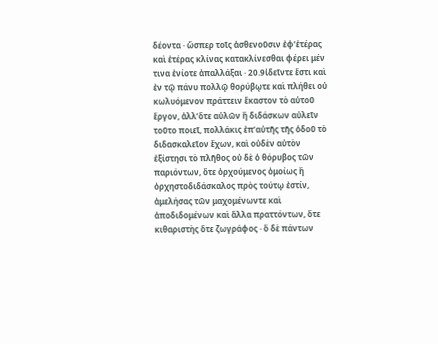δέοντα · ὥσπερ τοῖς ἀσθενοῦσιν ἐφ’ἑτέρας καὶ ἑτέρας κλίνας κατακλίνεσθαι φέρει μέν τινα ἐνίοτε ἀπαλλάξαι · 20.9ἰδεῖντε ἔστι καὶ ἐν τῷ πάνυ πολλῷ θορύβῳτε καὶ πλήθει οὐ κωλυόμενον πράττειν ἕκαστον τὸ αὑτοῦ ἔργον, ἀλλ’ὅτε αὐλῶν ἢ διδάσκων αὐλεῖν τοῦτο ποιεῖ, πολλάκις ἐπ’αὐτῆς τῆς ὁδοῦ τὸ διδασκαλεῖον ἔχων, καὶ οὐδὲν αὐτὸν ἐξίστησι τὸ πλῆθος οὐ δὲ ὁ θόρυβος τῶν παριόντων, ὅτε ὀρχούμενος ὁμοίως ἢ ὀρχηστοδιδάσκαλος πρὸς τούτῳ ἐστίν, ἀμελήσας τῶν μαχομένωντε καὶ ἀποδιδομένων καὶ ἄλλα πραττόντων, ὅτε κιθαριστὴς ὅτε ζωγράφος · ὃ δὲ πάντων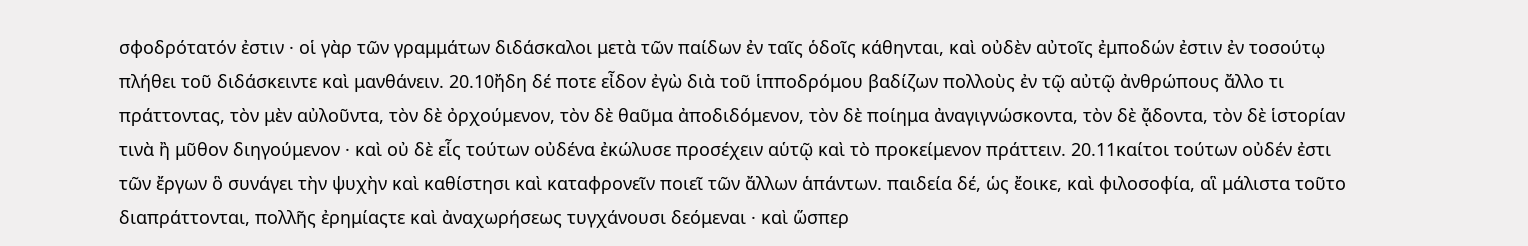σφοδρότατόν ἐστιν · οἱ γὰρ τῶν γραμμάτων διδάσκαλοι μετὰ τῶν παίδων ἐν ταῖς ὁδοῖς κάθηνται, καὶ οὐδὲν αὐτοῖς ἐμποδών ἐστιν ἐν τοσούτῳ πλήθει τοῦ διδάσκειντε καὶ μανθάνειν. 20.10ἤδη δέ ποτε εἶδον ἐγὼ διὰ τοῦ ἱπποδρόμου βαδίζων πολλοὺς ἐν τῷ αὐτῷ ἀνθρώπους ἄλλο τι πράττοντας, τὸν μὲν αὐλοῦντα, τὸν δὲ ὀρχούμενον, τὸν δὲ θαῦμα ἀποδιδόμενον, τὸν δὲ ποίημα ἀναγιγνώσκοντα, τὸν δὲ ᾄδοντα, τὸν δὲ ἱστορίαν τινὰ ἢ μῦθον διηγούμενον · καὶ οὐ δὲ εἷς τούτων οὐδένα ἐκώλυσε προσέχειν αὑτῷ καὶ τὸ προκείμενον πράττειν. 20.11καίτοι τούτων οὐδέν ἐστι τῶν ἔργων ὃ συνάγει τὴν ψυχὴν καὶ καθίστησι καὶ καταφρονεῖν ποιεῖ τῶν ἄλλων ἁπάντων. παιδεία δέ, ὡς ἔοικε, καὶ φιλοσοφία, αἳ μάλιστα τοῦτο διαπράττονται, πολλῆς ἐρημίαςτε καὶ ἀναχωρήσεως τυγχάνουσι δεόμεναι · καὶ ὥσπερ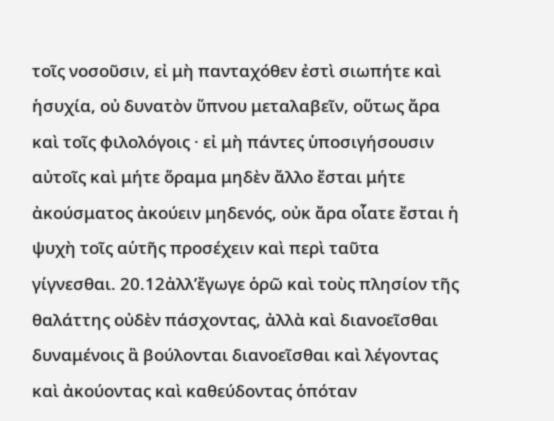τοῖς νοσοῦσιν, εἰ μὴ πανταχόθεν ἐστὶ σιωπήτε καὶ ἡσυχία, οὐ δυνατὸν ὕπνου μεταλαβεῖν, οὕτως ἄρα καὶ τοῖς φιλολόγοις · εἰ μὴ πάντες ὑποσιγήσουσιν αὐτοῖς καὶ μήτε ὅραμα μηδὲν ἄλλο ἔσται μήτε ἀκούσματος ἀκούειν μηδενός, οὐκ ἄρα οἷατε ἔσται ἡ ψυχὴ τοῖς αὑτῆς προσέχειν καὶ περὶ ταῦτα γίγνεσθαι. 20.12ἀλλ’ἔγωγε ὁρῶ καὶ τοὺς πλησίον τῆς θαλάττης οὐδὲν πάσχοντας, ἀλλὰ καὶ διανοεῖσθαι δυναμένοις ἃ βούλονται διανοεῖσθαι καὶ λέγοντας καὶ ἀκούοντας καὶ καθεύδοντας ὁπόταν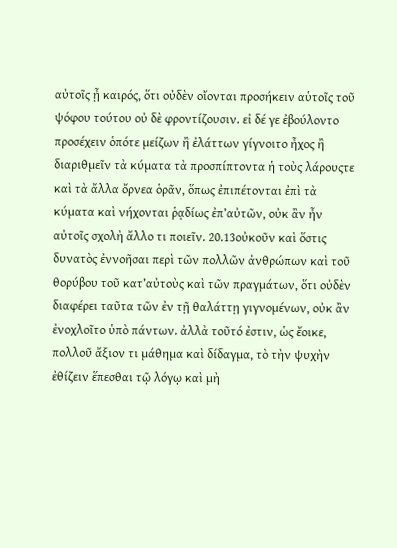αὐτοῖς ᾖ καιρός, ὅτι οὐδὲν οἴονται προσήκειν αὑτοῖς τοῦ ψόφου τούτου οὐ δὲ φροντίζουσιν. εἰ δέ γε ἐβούλοντο προσέχειν ὁπότε μείζων ἢ ἐλάττων γίγνοιτο ἦχος ἢ διαριθμεῖν τὰ κύματα τὰ προσπίπτοντα ἡ τοὺς λάρουςτε καὶ τὰ ἄλλα ὄρνεα ὁρᾶν, ὅπως ἐπιπέτονται ἐπὶ τὰ κύματα καὶ νήχονται ῥᾳδίως ἐπ’αὐτῶν, οὐκ ἂν ἦν αὐτοῖς σχολὴ ἄλλο τι ποιεῖν. 20.13οὐκοῦν καὶ ὅστις δυνατὸς ἐννοῆσαι περὶ τῶν πολλῶν ἀνθρώπων καὶ τοῦ θορύβου τοῦ κατ’αὐτοὺς καὶ τῶν πραγμάτων, ὅτι οὐδὲν διαφέρει ταῦτα τῶν ἐν τῇ θαλάττῃ γιγνομένων, οὐκ ἂν ἐνοχλοῖτο ὑπὸ πάντων. ἀλλὰ τοῦτό ἐστιν, ὡς ἔοικε, πολλοῦ ἄξιον τι μάθημα καὶ δίδαγμα, τὸ τὴν ψυχὴν ἐθίζειν ἕπεσθαι τῷ λόγῳ καὶ μὴ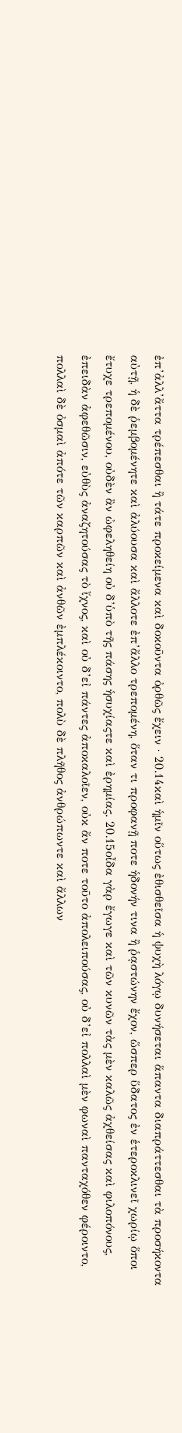ἐπ’ἀλλ’ἄττα τρέπεσθαι ἢ τάτε προκείμενα καὶ δοκοῦντα ὀρθῶς ἔχειν · 20.14καὶ ἡμῖν οὕτως ἐθισθεῖσα ἡ ψυχὴ λόγῳ δυνήσεται ἅπαντα διαπράττεσθαι τὰ προσήκοντα αὐτῇ, ἡ δὲ ῥεμβομένητε καὶ ἀλύουσα καὶ ἄλλοτε ἐπ’ἄλλο τρεπομένη, ὅταν τι προφανῇ ποτε ἡδονήν τινα ἢ ῥᾳστώνην ἔχον, ὥσπερ ὕδατος ἐν ἑτεροκλινεῖ χωρίῳ ὅποι ἔτυχε τρεπομένου, οὐδὲν ἂν ὠφεληθείη οὐ δ’ὑπὸ τῆς πάσης ἡσυχίαςτε καὶ ἐρημίας. 20.15οἶδα γὰρ ἔγωγε καὶ τῶν κυνῶν τὰς μὲν καλῶς ἀχθείσας καὶ φιλοπόνους, ἐπειδὰν ἀφεθῶσιν, εὐθὺς ἀναζητούσας τὸ ἴχνος, καὶ οὐ δ’εἰ πάντες ἀποκαλοῖεν, οὐκ ἄν ποτε τοῦτο ἀπολειπούσας, οὐ δ’εἰ πολλαὶ μὲν φωναὶ πανταχόθεν φέροιντο, πολλαὶ δὲ ὀσμαὶ ἀπότε τῶν καρπῶν καὶ ἀνθῶν ἐμπλέκοιντο, πολὺ δὲ πλῆθος ἀνθρώπωντε καὶ ἄλλων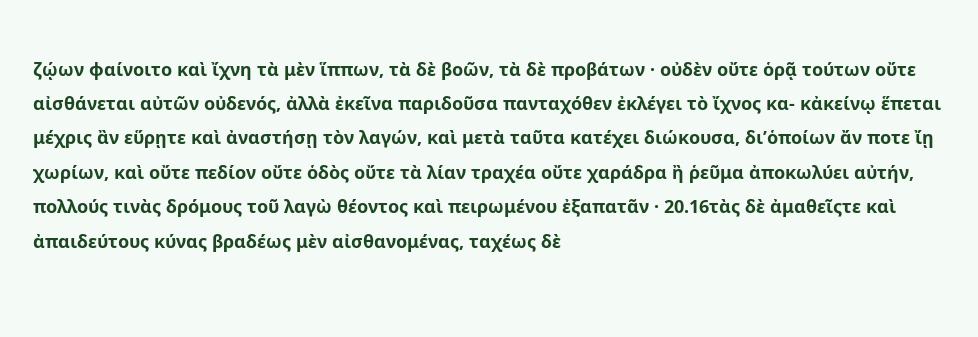ζῴων φαίνοιτο καὶ ἴχνη τὰ μὲν ἵππων, τὰ δὲ βοῶν, τὰ δὲ προβάτων · οὐδὲν οὔτε ὁρᾷ τούτων οὔτε αἰσθάνεται αὐτῶν οὐδενός, ἀλλὰ ἐκεῖνα παριδοῦσα πανταχόθεν ἐκλέγει τὸ ἴχνος κα- κἀκείνῳ ἕπεται μέχρις ἂν εὕρῃτε καὶ ἀναστήσῃ τὸν λαγών, καὶ μετὰ ταῦτα κατέχει διώκουσα, δι’ὁποίων ἄν ποτε ἴῃ χωρίων, καὶ οὔτε πεδίον οὔτε ὁδὸς οὔτε τὰ λίαν τραχέα οὔτε χαράδρα ἢ ῥεῦμα ἀποκωλύει αὐτήν, πολλούς τινὰς δρόμους τοῦ λαγὼ θέοντος καὶ πειρωμένου ἐξαπατᾶν · 20.16τὰς δὲ ἀμαθεῖςτε καὶ ἀπαιδεύτους κύνας βραδέως μὲν αἰσθανομένας, ταχέως δὲ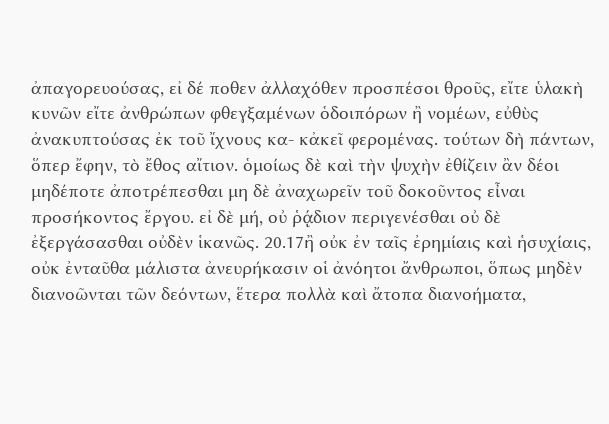ἀπαγορευούσας, εἰ δέ ποθεν ἀλλαχόθεν προσπέσοι θροῦς, εἴτε ὑλακὴ κυνῶν εἴτε ἀνθρώπων φθεγξαμένων ὁδοιπόρων ἢ νομέων, εὐθὺς ἀνακυπτούσας ἐκ τοῦ ἴχνους κα- κἀκεῖ φερομένας. τούτων δὴ πάντων, ὅπερ ἔφην, τὸ ἔθος αἴτιον. ὁμοίως δὲ καὶ τὴν ψυχὴν ἐθίζειν ἂν δέοι μηδέποτε ἀποτρέπεσθαι μη δὲ ἀναχωρεῖν τοῦ δοκοῦντος εἶναι προσήκοντος ἔργου. εἰ δὲ μή, οὐ ῥᾴδιον περιγενέσθαι οὐ δὲ ἐξεργάσασθαι οὐδὲν ἱκανῶς. 20.17ἢ οὐκ ἐν ταῖς ἐρημίαις καὶ ἡσυχίαις, οὐκ ἐνταῦθα μάλιστα ἀνευρήκασιν οἱ ἀνόητοι ἄνθρωποι, ὅπως μηδὲν διανοῶνται τῶν δεόντων, ἕτερα πολλὰ καὶ ἄτοπα διανοήματα,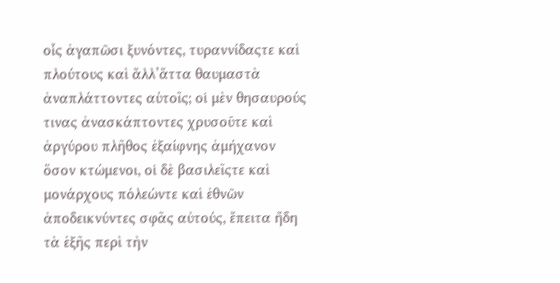οἷς ἀγαπῶσι ξυνόντες, τυραννίδαςτε καὶ πλούτους καὶ ἄλλ’ἄττα θαυμαστὰ ἀναπλάττοντες αὑτοῖς; οἱ μὲν θησαυρούς τινας ἀνασκάπτοντες χρυσοῦτε καὶ ἀργύρου πλῆθος ἐξαίφνης ἀμήχανον ὅσον κτώμενοι, οἱ δὲ βασιλεῖςτε καὶ μονάρχους πόλεώντε καὶ ἐθνῶν ἀποδεικνύντες σφᾶς αὐτούς, ἔπειτα ἤδη τὰ ἑξῆς περὶ τὴν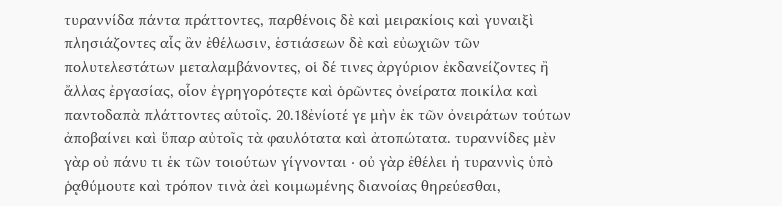τυραννίδα πάντα πράττοντες, παρθένοις δὲ καὶ μειρακίοις καὶ γυναιξὶ πλησιάζοντες αἷς ἂν ἐθέλωσιν, ἑστιάσεων δὲ καὶ εὐωχιῶν τῶν πολυτελεστάτων μεταλαμβάνοντες, οἱ δέ τινες ἀργύριον ἐκδανείζοντες ἢ ἄλλας ἐργασίας, οἷον ἐγρηγορότεςτε καὶ ὁρῶντες ὀνείρατα ποικίλα καὶ παντοδαπὰ πλάττοντες αὑτοῖς. 20.18ἐνίοτέ γε μὴν ἐκ τῶν ὀνειράτων τούτων ἀποβαίνει καὶ ὕπαρ αὐτοῖς τὰ φαυλότατα καὶ ἀτοπώτατα. τυραννίδες μὲν γὰρ οὐ πάνυ τι ἐκ τῶν τοιούτων γίγνονται · οὐ γὰρ ἐθέλει ἡ τυραννὶς ὑπὸ ῥᾳθύμουτε καὶ τρόπον τινὰ ἀεὶ κοιμωμένης διανοίας θηρεύεσθαι,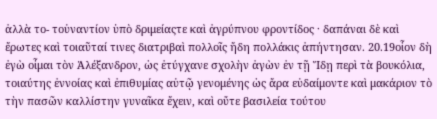ἀλλὰ το- τοὐναντίον ὑπὸ δριμείαςτε καὶ ἀγρύπνου φροντίδος · δαπάναι δὲ καὶ ἔρωτες καὶ τοιαῦταί τινες διατριβαὶ πολλοῖς ἤδη πολλάκις ἀπήντησαν. 20.19οἷον δὴ ἐγὼ οἶμαι τὸν Ἀλέξανδρον, ὡς ἐτύγχανε σχολὴν ἀγὼν ἐν τῇ Ἴδῃ περὶ τὰ βουκόλια, τοιαύτης ἐννοίας καὶ ἐπιθυμίας αὐτῷ γενομένης ὡς ἄρα εὐδαίμοντε καὶ μακάριον τὸ τὴν πασῶν καλλίστην γυναῖκα ἔχειν, καὶ οὔτε βασιλεία τούτου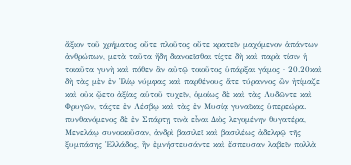ἄξιον τοῦ χρήματος οὔτε πλοῦτος οὔτε κρατεῖν μαχόμενον ἁπάντων ἀνθρώπων, μετὰ ταῦτα ἤδη διανοεῖσθαι τίςτε δὴ καὶ παρὰ τίσιν ἡ τοιαῦτα γυνὴ καὶ πόθεν ἂν αὐτῷ τοιοῦτος ὑπάρξαι γάμος · 20.20καὶ δὴ τὰς μὲν ἐν Ἰλίῳ νύμφας καὶ παρθένους ἅτε τύραννος ὢν ἠτίμαζε καὶ οὐκ ᾤετο ἀξίας αὑτοῦ τυχεῖν, ὁμοίως δὲ καὶ τὰς Λυδῶντε καὶ Φρυγῶν, τάςτε ἐν Λέσβῳ καὶ τὰς ἐν Μυσίᾳ γυναῖκας ὑπερεώρα. πυνθανόμενος δὲ ἐν Σπάρτῃ τινὰ εἶναι Διὸς λεγομένην θυγατέρα, Μενελάῳ συνοικοῦσαν, ἀνδρὶ βασιλεῖ καὶ βασιλέως ἀδελφῷ τῆς ξυμπάσης Ἑλλάδος, ἢν ἐμνήστευσάντε καὶ ἔσπευσαν λαβεῖν πολλὰ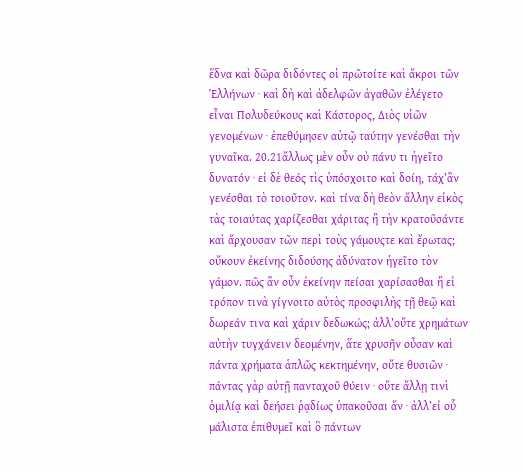ἕδνα καὶ δῶρα διδόντες οἱ πρῶτοίτε καὶ ἄκροι τῶν Ἑλλήνων · καὶ δὴ καὶ ἀδελφῶν ἀγαθῶν ἐλέγετο εἶναι Πολυδεύκους καὶ Κάστορος, Διὸς υἱῶν γενομένων · ἐπεθύμησεν αὑτῷ ταύτην γενέσθαι τὴν γυναῖκα. 20.21ἄλλως μὲν οὖν οὐ πάνυ τι ἡγεῖτο δυνατόν · εἰ δὲ θεός τὶς ὑπόσχοιτο καὶ δοίη, τάχ’ἂν γενέσθαι τὸ τοιοῦτον. καὶ τίνα δὴ θεὸν ἄλλην εἰκὸς τὰς τοιαύτας χαρίζεσθαι χάριτας ἢ τὴν κρατοῦσάντε καὶ ἄρχουσαν τῶν περὶ τοὺς γάμουςτε καὶ ἔρωτας; οὔκουν ἐκείνης διδούσης ἀδύνατον ἡγεῖτο τὸν γάμον. πῶς ἂν οὖν ἐκείνην πείσαι χαρίσασθαι ἢ εἰ τρόπον τινὰ γίγνοιτο αὐτὸς προσφιλὴς τῇ θεῷ καὶ δωρεάν τινα καὶ χάριν δεδωκώς; ἀλλ’οὔτε χρημάτων αὐτὴν τυγχάνειν δεομένην, ἅτε χρυσῆν οὖσαν καὶ πάντα χρήματα ἁπλῶς κεκτημένην, οὔτε θυσιῶν · πάντας γὰρ αὐτῇ πανταχοῦ θύειν · οὔτε ἄλλῃ τινὶ ὁμιλίᾳ καὶ δεήσει ῥᾳδίως ὑπακοῦσαι ἄν · ἀλλ’εἰ οὗ μάλιστα ἐπιθυμεῖ καὶ ὃ πάντων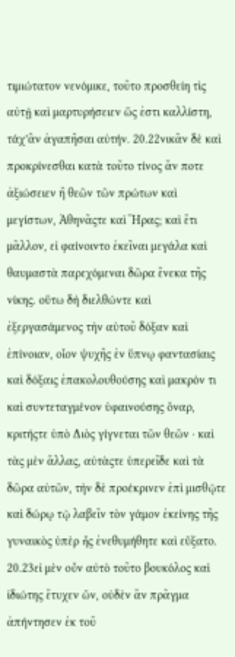τιμιώτατον νενόμικε, τοῦτο προσθείη τὶς αὐτῇ καὶ μαρτυρήσειεν ὥς ἐστι καλλίστη, τάχ’ἂν ἀγαπῆσαι αὐτήν. 20.22νικᾶν δὲ καὶ προκρίνεσθαι κατὰ τοῦτο τίνος ἄν ποτε ἀξιώσειεν ἢ θεῶν τῶν πρώτων καὶ μεγίστων, Ἀθηνᾶςτε καὶ Ἥρας; καὶ ἔτι μᾶλλον, εἰ φαίνοιντο ἐκεῖναι μεγάλα καὶ θαυμαστὰ παρεχόμεναι δῶρα ἕνεκα τῆς νίκης. οὕτω δὴ διελθώντε καὶ ἐξεργασάμενος τὴν αὑτοῦ δόξαν καὶ ἐπίνοιαν, οἷον ψυχῆς ἐν ὕπνῳ φαντασίαις καὶ δόξαις ἐπακολουθούσης καὶ μακρόν τι καὶ συντεταγμένον ὑφαινούσης ὄναρ, κριτήςτε ὑπὸ Διὸς γίγνεται τῶν θεῶν · καὶ τὰς μὲν ἄλλας, αὐτὰςτε ὑπερεῖδε καὶ τὰ δῶρα αὐτῶν, τὴν δὲ προέκρινεν ἐπὶ μισθῷτε καὶ δώρῳ τῷ λαβεῖν τὸν γάμον ἐκείνης τῆς γυναικὸς ὑπὲρ ἧς ἐνεθυμήθητε καὶ εὔξατο. 20.23εἰ μὲν οὖν αὐτὸ τοῦτο βουκόλος καὶ ἰδιώτης ἔτυχεν ὤν, οὐδὲν ἂν πρᾶγμα ἀπήντησεν ἐκ τοῦ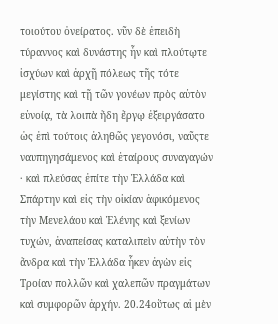τοιούτου ὀνείρατος. νῦν δὲ ἐπειδὴ τύραννος καὶ δυνάστης ἦν καὶ πλούτῳτε ἰσχύων καὶ ἀρχῇ πόλεως τῆς τότε μεγίστης καὶ τῇ τῶν γονέων πρὸς αὐτὸν εὐνοίᾳ, τὰ λοιπὰ ἤδη ἔργῳ ἐξειργάσατο ὡς ἐπὶ τούτοις ἀληθῶς γεγονόσι, ναῦςτε ναυπηγησάμενος καὶ ἑταίρους συναγαγών · καὶ πλεύσας ἐπίτε τὴν Ἑλλάδα καὶ Σπάρτην καὶ εἰς τὴν οἰκίαν ἀφικόμενος τὴν Μενελάου καὶ Ἑλένης καὶ ξενίων τυχών, ἀναπείσας καταλιπεὶν αὐτὴν τὸν ἄνδρα καὶ τὴν Ἑλλάδα ἧκεν ἀγὼν εἰς Τροίαν πολλῶν καὶ χαλεπῶν πραγμάτων καὶ συμφορῶν ἀρχήν. 20.24οὕτως αἱ μὲν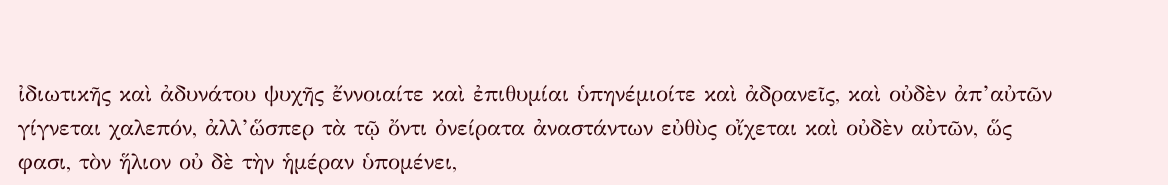ἰδιωτικῆς καὶ ἀδυνάτου ψυχῆς ἔννοιαίτε καὶ ἐπιθυμίαι ὑπηνέμιοίτε καὶ ἀδρανεῖς, καὶ οὐδὲν ἀπ’αὐτῶν γίγνεται χαλεπόν, ἀλλ’ὥσπερ τὰ τῷ ὄντι ὀνείρατα ἀναστάντων εὐθὺς οἴχεται καὶ οὐδὲν αὐτῶν, ὥς φασι, τὸν ἥλιον οὐ δὲ τὴν ἡμέραν ὑπομένει,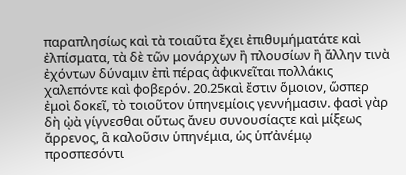παραπλησίως καὶ τὰ τοιαῦτα ἔχει ἐπιθυμήματάτε καὶ ἐλπίσματα, τὰ δὲ τῶν μονάρχων ἢ πλουσίων ἢ ἄλλην τινὰ ἐχόντων δύναμιν ἐπὶ πέρας ἀφικνεῖται πολλάκις χαλεπόντε καὶ φοβερόν. 20.25καὶ ἔστιν ὅμοιον, ὥσπερ ἐμοὶ δοκεῖ, τὸ τοιοῦτον ὑπηνεμίοις γεννήμασιν. φασὶ γὰρ δὴ ᾠὰ γίγνεσθαι οὕτως ἄνευ συνουσίαςτε καὶ μίξεως ἄρρενος, ἃ καλοῦσιν ὑπηνέμια, ὡς ὑπ’ἀνέμῳ προσπεσόντι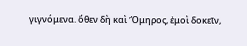γιγνόμενα. ὅθεν δὴ καὶ Ὅμηρος, ἐμοὶ δοκεῖν,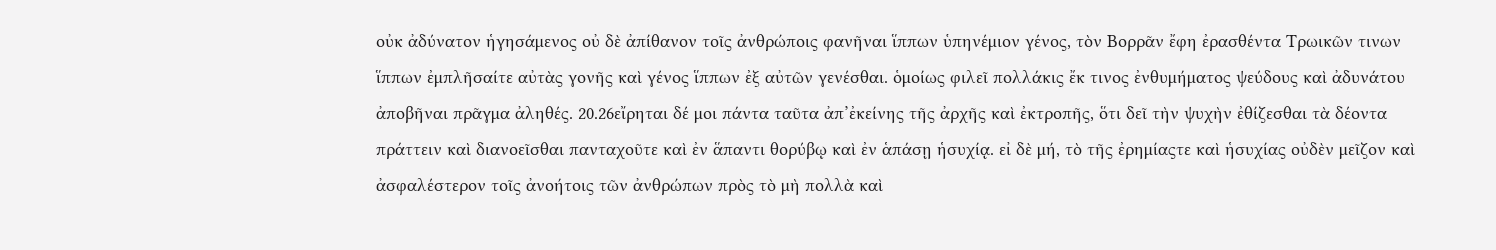οὐκ ἀδύνατον ἡγησάμενος οὐ δὲ ἀπίθανον τοῖς ἀνθρώποις φανῆναι ἵππων ὑπηνέμιον γένος, τὸν Βορρᾶν ἔφη ἐρασθέντα Τρωικῶν τινων ἵππων ἐμπλῆσαίτε αὐτὰς γονῆς καὶ γένος ἵππων ἐξ αὐτῶν γενέσθαι. ὁμοίως φιλεῖ πολλάκις ἔκ τινος ἐνθυμήματος ψεύδους καὶ ἀδυνάτου ἀποβῆναι πρᾶγμα ἀληθές. 20.26εἴρηται δέ μοι πάντα ταῦτα ἀπ’ἐκείνης τῆς ἀρχῆς καὶ ἐκτροπῆς, ὅτι δεῖ τὴν ψυχὴν ἐθίζεσθαι τὰ δέοντα πράττειν καὶ διανοεῖσθαι πανταχοῦτε καὶ ἐν ἅπαντι θορύβῳ καὶ ἐν ἁπάσῃ ἡσυχίᾳ. εἰ δὲ μή, τὸ τῆς ἐρημίαςτε καὶ ἡσυχίας οὐδὲν μεῖζον καὶ ἀσφαλέστερον τοῖς ἀνοήτοις τῶν ἀνθρώπων πρὸς τὸ μὴ πολλὰ καὶ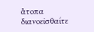ἄτοπα διανοεῖσθαίτε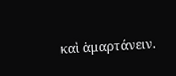καὶ ἁμαρτάνειν.